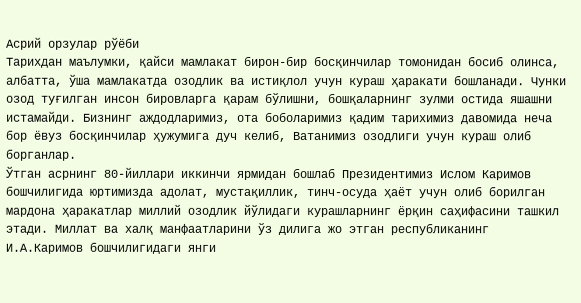Асрий орзулар рўёби
Тарихдан маълумки, қайси мамлакат бирон-бир босқинчилар томонидан босиб олинса, албатта, ўша мамлакатда озодлик ва истиқлол учун кураш ҳаракати бошланади. Чунки озод туғилган инсон бировларга қарам бўлишни, бошқаларнинг зулми остида яшашни истамайди. Бизнинг аждодларимиз, ота боболаримиз қадим тарихимиз давомида неча бор ёвуз босқинчилар ҳужумига дуч келиб, Ватанимиз озодлиги учун кураш олиб борганлар.
Ўтган асрнинг 80-йиллари иккинчи ярмидан бошлаб Президентимиз Ислом Каримов бошчилигида юртимизда адолат, мустақиллик, тинч-осуда ҳаёт учун олиб борилган мардона ҳаракатлар миллий озодлик йўлидаги курашларнинг ёрқин саҳифасини ташкил этади. Миллат ва халқ манфаатларини ўз дилига жо этган республиканинг И.А.Каримов бошчилигидаги янги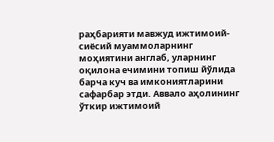раҳбарияти мавжуд ижтимоий-сиёсий муаммоларнинг моҳиятини англаб, уларнинг оқилона ечимини топиш йўлида барча куч ва имкониятларини сафарбар этди. Аввало аҳолининг ўткир ижтимоий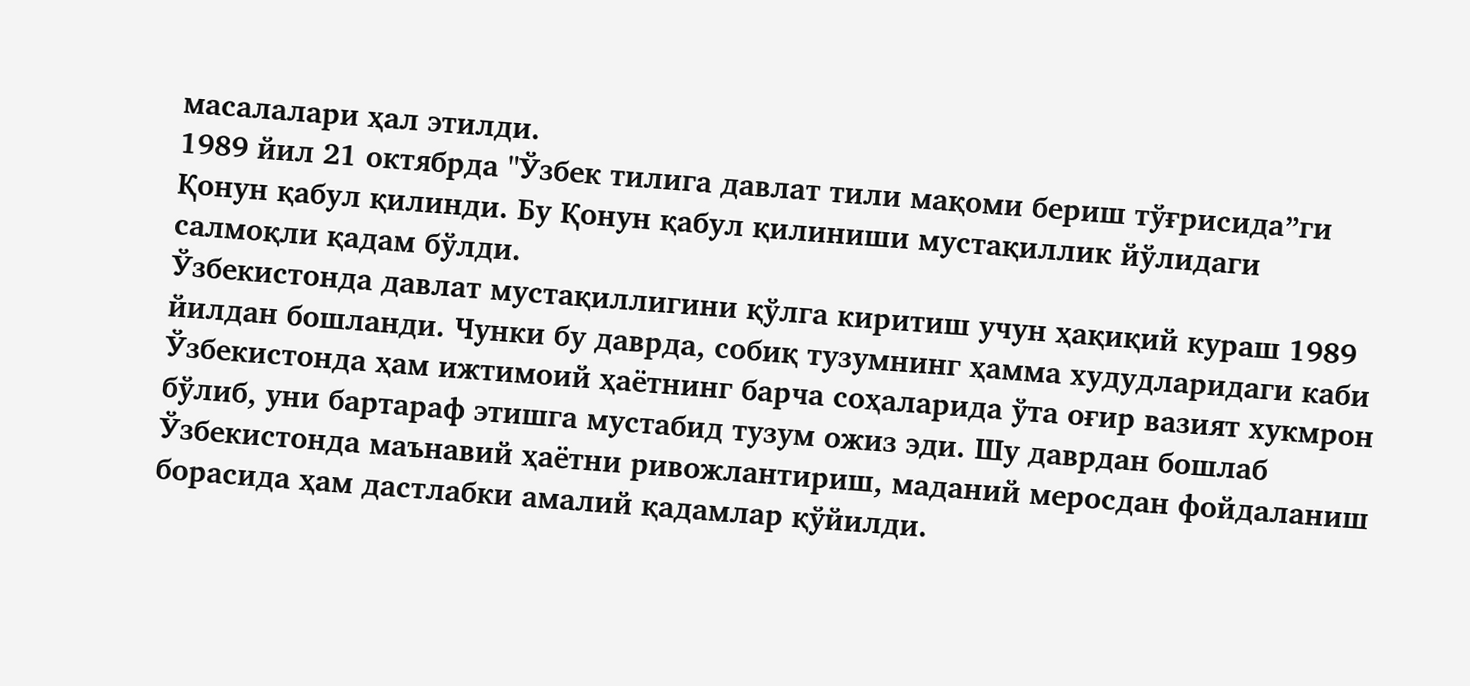масалалари ҳал этилди.
1989 йил 21 октябрда "Ўзбек тилига давлат тили мақоми бериш тўғрисида”ги Қонун қабул қилинди. Бу Қонун қабул қилиниши мустақиллик йўлидаги салмоқли қадам бўлди.
Ўзбекистонда давлат мустақиллигини қўлга киритиш учун ҳақиқий кураш 1989 йилдан бошланди. Чунки бу даврда, собиқ тузумнинг ҳамма худудларидаги каби Ўзбекистонда ҳам ижтимоий ҳаётнинг барча соҳаларида ўта оғир вазият хукмрон бўлиб, уни бартараф этишга мустабид тузум ожиз эди. Шу даврдан бошлаб Ўзбекистонда маънавий ҳаётни ривожлантириш, маданий меросдан фойдаланиш борасида ҳам дастлабки амалий қадамлар қўйилди.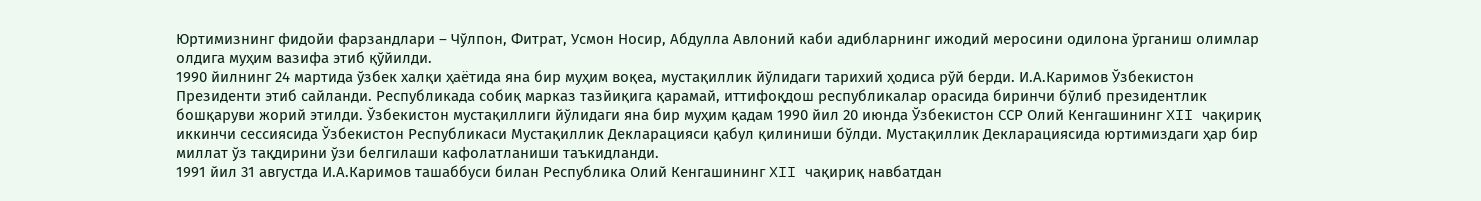Юртимизнинг фидойи фарзандлари – Чўлпон, Фитрат, Усмон Носир, Абдулла Авлоний каби адибларнинг ижодий меросини одилона ўрганиш олимлар олдига муҳим вазифа этиб қўйилди.
1990 йилнинг 24 мартида ўзбек халқи ҳаётида яна бир муҳим воқеа, мустақиллик йўлидаги тарихий ҳодиса рўй берди. И.А.Каримов Ўзбекистон Президенти этиб сайланди. Республикада собиқ марказ тазйиқига қарамай, иттифоқдош республикалар орасида биринчи бўлиб президентлик бошқаруви жорий этилди. Ўзбекистон мустақиллиги йўлидаги яна бир муҳим қадам 1990 йил 20 июнда Ўзбекистон ССР Олий Кенгашининг XII чақириқ иккинчи сессиясида Ўзбекистон Республикаси Мустақиллик Декларацияси қабул қилиниши бўлди. Мустақиллик Декларациясида юртимиздаги ҳар бир миллат ўз тақдирини ўзи белгилаши кафолатланиши таъкидланди.
1991 йил 31 августда И.А.Каримов ташаббуси билан Республика Олий Кенгашининг XII чақириқ навбатдан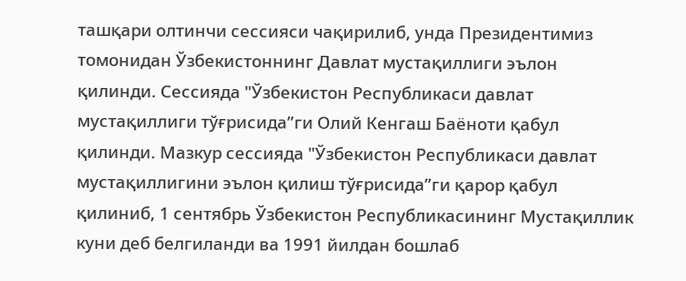ташқари олтинчи сессияси чақирилиб, унда Президентимиз томонидан Ўзбекистоннинг Давлат мустақиллиги эълон қилинди. Сессияда "Ўзбекистон Республикаси давлат мустақиллиги тўғрисида”ги Олий Кенгаш Баёноти қабул қилинди. Мазкур сессияда "Ўзбекистон Республикаси давлат мустақиллигини эълон қилиш тўғрисида”ги қарор қабул қилиниб, 1 сентябрь Ўзбекистон Республикасининг Мустақиллик куни деб белгиланди ва 1991 йилдан бошлаб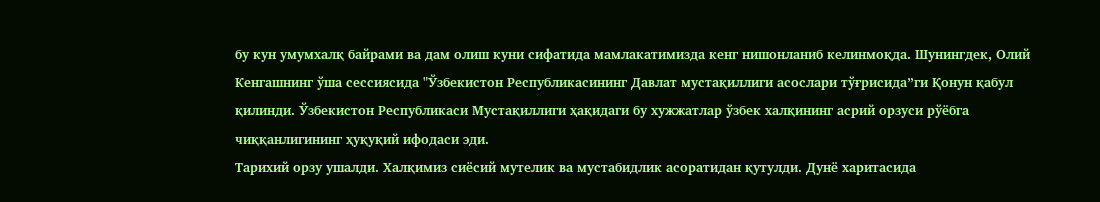бу кун умумхалқ байрами ва дам олиш куни сифатида мамлакатимизда кенг нишонланиб келинмоқда. Шунингдек, Олий Кенгашнинг ўша сессиясида "Ўзбекистон Республикасининг Давлат мустақиллиги асослари тўғрисида”ги Қонун қабул қилинди. Ўзбекистон Республикаси Мустақиллиги ҳақидаги бу хужжатлар ўзбек халқининг асрий орзуси рўёбга чиққанлигининг ҳуқуқий ифодаси эди.
Тарихий орзу ушалди. Халқимиз сиёсий мутелик ва мустабидлик асоратидан қутулди. Дунё харитасида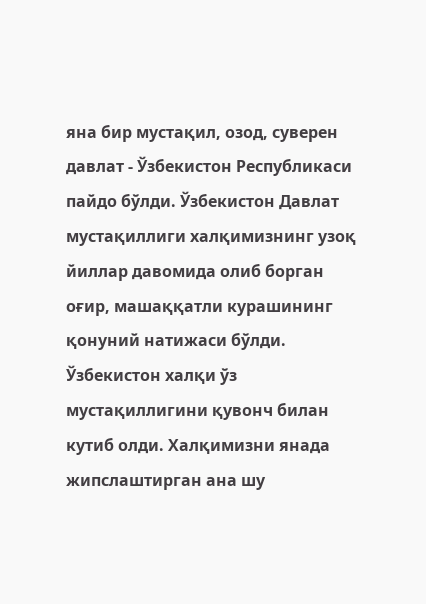яна бир мустақил, озод, суверен давлат - Ўзбекистон Республикаси пайдо бўлди. Ўзбекистон Давлат мустақиллиги халқимизнинг узоқ йиллар давомида олиб борган оғир, машаққатли курашининг қонуний натижаси бўлди. Ўзбекистон халқи ўз мустақиллигини қувонч билан кутиб олди. Халқимизни янада жипслаштирган ана шу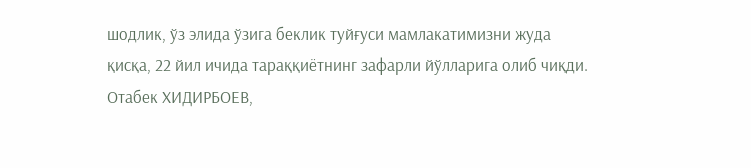шодлик, ўз элида ўзига беклик туйғуси мамлакатимизни жуда қисқа, 22 йил ичида тараққиётнинг зафарли йўлларига олиб чиқди.
Отабек ХИДИРБОЕВ,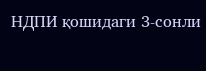НДПИ қошидаги 3-сонли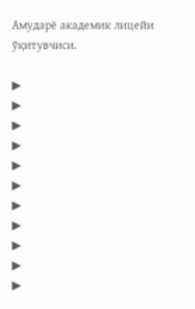Амударё академик лицейи ўқитувчиси.

▶
▶
▶
▶
▶
▶
▶
▶
▶
▶
▶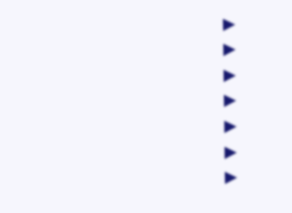▶
▶
▶
▶
▶
▶
▶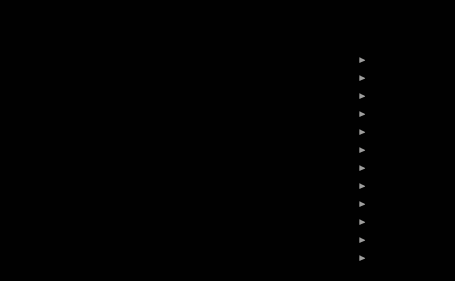▶
▶
▶
▶
▶
▶
▶
▶
▶
▶
▶
▶